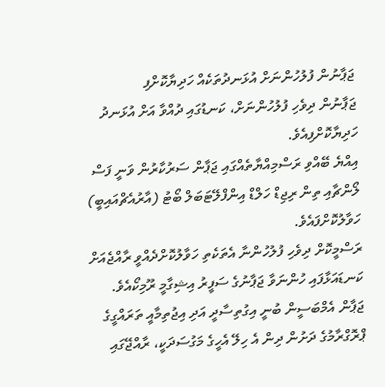ޖަޕާނުން ފުލުހުންނަށް އުޅަނދުތަކެއް ހަދިޔާކޮށްފި
ޖަޕާނުން ދިވެހި ފުލުހުންނަށް، ކަނޑުގައި ދުއްވާ އަށް އުޅަނދު ހަދިޔާކޮށްފިއެވެ.
އިއްޔެ ބޭއްވި ރަސްމިއްޔާތެއްގައި ޖަޕާން ސަރުކާރުން ވަނީ ފަސް ލޯންޗާއި ތިން ރިޖިޑް ހަލްޑް އިންފްލޭޓަބަލް ބޯޓު (އާރުއެޗްއައިބީ) ހަވާލުކޮށްފައެވެ.
ރަސްމީކޮށް ދިވެހި ފުލުހުންނާ އެތަކެތި ހަވާލުކޮށްދެއްވީ ރާއްޖެއަށް ކަނޑައަޅާފައި ހުންނަވާ ޖަޕާނުގެ ސަފީރު އިޝިގާމީ ރޫމިކޯއެވެ.
ޖަޕާން އެމްބަސީން ބުނީ އިގުތިސާދީ އަދި އިޖުތިމާއީ ތަރައްގީގެ ޕްރޮގްރާމުގެ ދަށުން ދިން އެ ހިލޭ އެހީގެ މަގުސަދަކީ، ރާއްޖޭގައި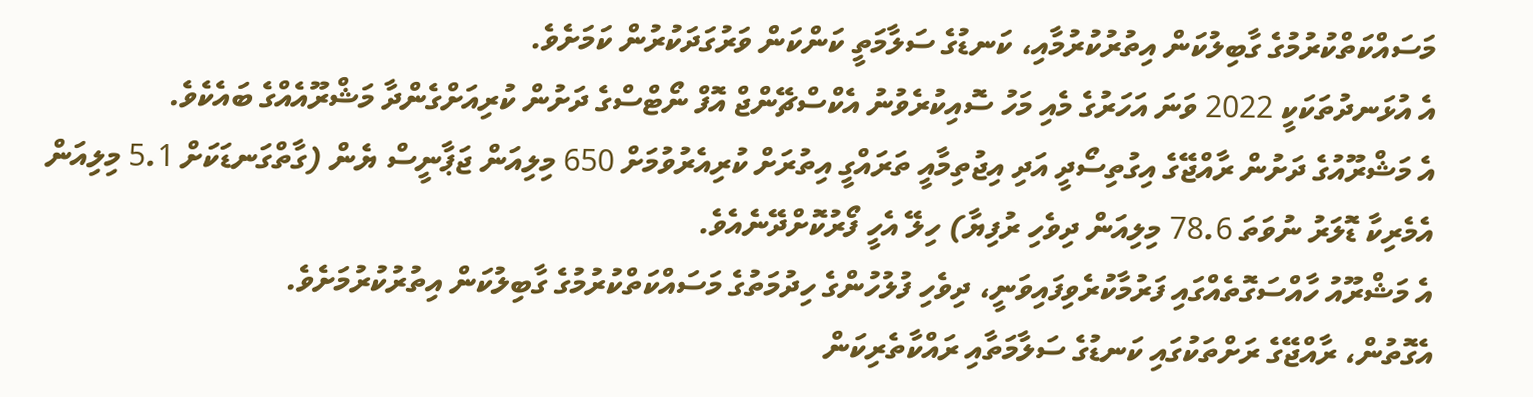މަސައްކަތްކުރުމުގެ ގާބިލުކަން އިތުރުކުރުމާއި، ކަނޑުގެ ސަލާމަތީ ކަންކަން ވަރުގަދަކުރުން ކަމަށެވެ.
އެ އުޅަނދުތަކަކީ 2022 ވަނަ އަހަރުގެ މެއި މަހު ސޮއިކުރެވުނު އެކްސްޗޭންޖް އޮފް ނޯޓްސްގެ ދަށުން ކުރިއަށްގެންދާ މަޝްރޫއެއްގެ ބައެކެވެ.
އެ މަޝްރޫއުގެ ދަށުން ރާއްޖޭގެ އިގުތިސޯދީ އަދި އިޖުތިމާއީ ތަރައްގީ އިތުރަށް ކުރިއެރުވުމަށް 650 މިލިއަން ޖަޕާނީސް ޔެން (ގާތްގަނޑަކަށް 5.1 މިލިއަން އެމެރިކާ ޑޮލަރު ނުވަތަ 78.6 މިލިއަން ދިވެހި ރުފިޔާ) ހިލޭ އެހީ ފޯރުކޮށްދޭނެއެވެ.
އެ މަޝްރޫއު ހާއްސަގޮތެއްގައި ފަރުމާކުރެވިފައިވަނީ، ދިވެހި ފުލުހުންގެ ހިދުމަތުގެ މަސައްކަތްކުރުމުގެ ގާބިލުކަން އިތުރުކުރުމަށެވެ.
އެގޮތުން، ރާއްޖޭގެ ރަށްތަކުގައި ކަނޑުގެ ސަލާމަތާއި ރައްކާތެރިކަން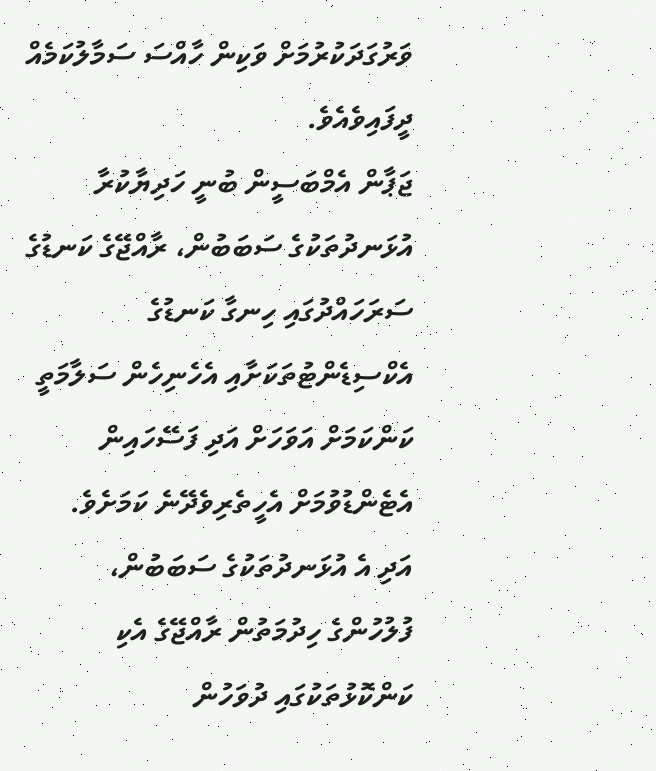ވަރުގަދަކުރުމަށް ވަކިން ހާއްސަ ސަމާލުކަމެއް ދީފައިވެއެވެ.
ޖަޕާން އެމްބަސީން ބުނީ ހަދިޔާކުރާ އުޅަނދުތަކުގެ ސަބަބުން، ރާއްޖޭގެ ކަނޑުގެ ސަރަހައްދުގައި ހިނގާ ކަނޑުގެ އެކްސިޑެންޓުތަކަށާއި އެހެނިހެން ސަލާމަތީ ކަންކަމަށް އަވަހަށް އަދި ފަސޭހައިން އެޓެންޑުވުމަށް އެހީތެރިވެދޭނެ ކަމަށެވެ.
އަދި އެ އުޅަނދުތަކުގެ ސަބަބުން، ފުލުހުންގެ ހިދުމަތުން ރާއްޖޭގެ އެކި ކަންކޮޅުތަކުގައި ދުވަހުން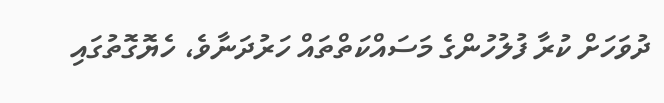ދުވަހަށް ކުރާ ފުލުހުންގެ މަސައްކަތްތައް ހަރުދަނާވެ، ހެޔޮގޮތުގައި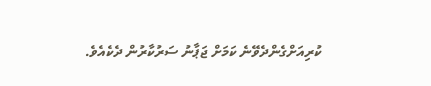ކުރިއަށްގެންދެވޭނެ ކަމަށް ޖަޕާނު ސަރުކާރުން ދެކެއެވެ.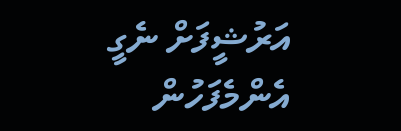އަރުޝީފަށް ނެގީ
އެންމެފަހުން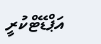އަޕްޑޭޓްކުރީ